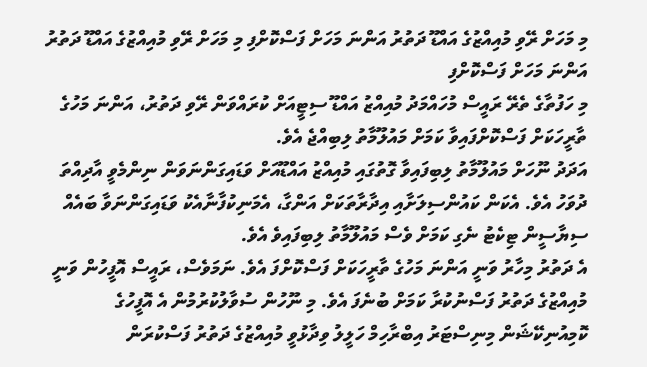މި މަހަށް ރޭވި މުއިއްޒުގެ އައްޑޫ ދަތުރު އަންނަ މަހަށް ފަސްކޮށްފި މި މަހަށް ރޭވި މުއިއްޒުގެ އައްޑޫ ދަތުރު އަންނަ މަހަށް ފަސްކޮށްފި
މި ހަފުތާގެ ތެރޭ ރައީސް މުހައްމަދު މުއިއްޒު އައްޑޫ ސިޓީއަށް ކުރައްވަން ރޭވި ދަތުރު، އަންނަ މަހުގެ ތާރީހަކަށް ފަސްކޮށްފައިވާ ކަމަށް މައުލޫމާތު ލިބިއްޖެ އެވެ.
އަދަދު ނޫހަށް މައުލޫމާތު ލިބިފައިވާ ގޮތުގައި މުއިއްޒު އައްޑޫއަށް ވަޑައިގަންނަވަން ނިންމެވީ އާދިއްތަ ދުވަހު އެވެ. އެކަން ކައުންސިލަށާއި އިދާރާތަކަށް އަންގާ، އެމަނިކުފާނާއެކު ވަޑައިގަންނަވާ ބައެއް ސިޔާސީން ޓިކެޓު ނެގި ކަމަށް ވެސް މައުލޫމާތު ލިބިފައިވެ އެވެ.
އެ ދަތުރު މިހާރު ވަނީ އަންނަ މަހުގެ ތާރީހަކަށް ފަސްކޮށްފަ އެވެ. ނަމަވެސް، ރައީސް އޮފީހުން ވަނީ މުއިއްޒުގެ ދަތުރު ފަސްނުކުރާ ކަމަށް ބުނެފަ އެވެ. މި ނޫހުން ސުވާލުކުރުމުން އެ އޮފީހުގެ ކޮމިއުނިކޭޝަން މިނިސްޓަރު އިބްރާހިމް ހަލީލު ވިދާޅުވީ މުއިއްޒުގެ ދަތުރު ފަސްކުރަން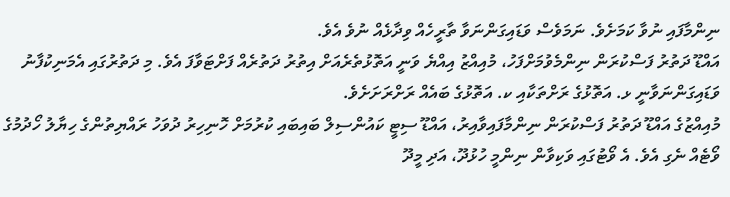ނިންމާފައި ނުވާ ކަމަށެވެ. ނަމަވެސް ވަޑައިގަންނަވާ ތާރީހެއް ވިދާޅެއް ނުވެ އެވެ.
އައްޑޫ ދަތުރު ފަސްކުރަން ނިންމެވުމަށްފަހު، މުއިއްޒު އިއްޔެ ވަނީ އަތޮޅުތެރެއަށް އިތުރު ދަތުރެއް ފަށްޓަވާފަ އެވެ. މި ދަތުރުގައި އެމަނިކުފާނު ވަޑައިގަންނަވާނީ ޅ. އަތޮޅުގެ ރަށްތަކާއި ކ. އަތޮޅުގެ ބައެއް ރަށްރަށަށެވެ.
މުއިއްޒުގެ އައްޑޫ ދަތުރު ފަސްކުރަން ނިންމާފައިވާއިރު، އައްޑޫ ސިޓީ ކައުންސިލް ބައިބައި ކުރުމަށް ހޮނިހިރު ދުވަހު ރައްޔިތުންގެ ހިޔާލު ހޯދުމުގެ ވޯޓެއް ނެގި އެވެ. އެ ވޯޓުގައި ވަކިވާން ނިންމީ ހުޅުދޫ، އަދި މީދޫ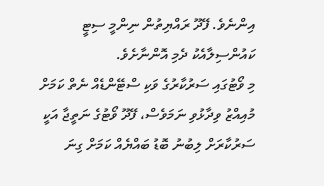އިންނެވެ. ފޭދޫ ރައްޔިތުން ނިންމީ ސިޓީ ކައުންސިލާއެކު ދެމި އޮންނާށެވެ.
މި ވޯޓުގައި ސަރުކާރުގެ ވަކި ސްޓޭންޑެއް ނެތް ކަމަށް މުއިއްޒު ވިދާޅުވި ނަމަވެސް، ފޭދޫ ވޯޓުގެ ނަތީޖާ އަކީ ސަރުކާރަށް ލިބުނު ބޮޑު ބައްޔެއް ކަމަށް ގިނަ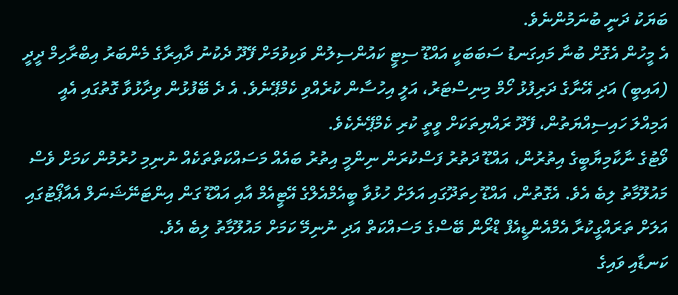ބަޔަކު ދަނީ ބުނަމުންނެވެ.
އެ މީހުން އެގޮށް ބުނާ މައިގަނޑު ސަބަބަކީ އައްޑޫ ސިޓީ ކައުންސިލުން ވަކިވުމަށް ފޭދޫ ދެކުނު ދާއިރާގެ މެންބަރު އިބްރާހިމް ދީދީ (އައިބީ) އަދި އޭނާގެ ދަރިފުޅު ހޯމް މިނިސްޓަރު، އަލީ އިހުސާން ކުރެއްވި ކެމްޕޭނެވެ. އެ ދެ ބޭފުޅުން ވިދާޅުވާ ގޮތުގައި އެއީ އަމިއްލަ ހައިސިއްޔަތުން، ފޭދޫ ރައްޔިތަކަށް ވީތީ ކުރި ކެމްޕޭނެކެވެ.
ވޯޓުގެ ނާކާމިޔާބީގެ އިތުރުން، އައްޑޫ ދަތުރު ފަސްކުރަން ނިންމީ އިތުރު ބައެއް މަސައްކަތްތަކެއް ނުނިމި ހުރުމުން ކަމަށް ވެސް މައުލޫމާތު ލިބެ އެވެ. އެގޮތުން، އައްޑޫ ހިތަދޫގައި އަލަށް ހުޅުވާ ބީއެމްއެލްގެ އޭޓީއެމް އާއި އައްޑޫ ގަން އިންޓަނޭޝަނަލް އެއާޕޯޓުގައި އަލަށް ތަރައްގީކުރާ އެމްއެންޑީއެފް ޑްރޯން ބޭސްގެ މަސައްކަތް އަދި ނުނިމޭ ކަމަށް މައުލޫމާތު ލިބެ އެވެ.
ކަނޑާއި ވައިގެ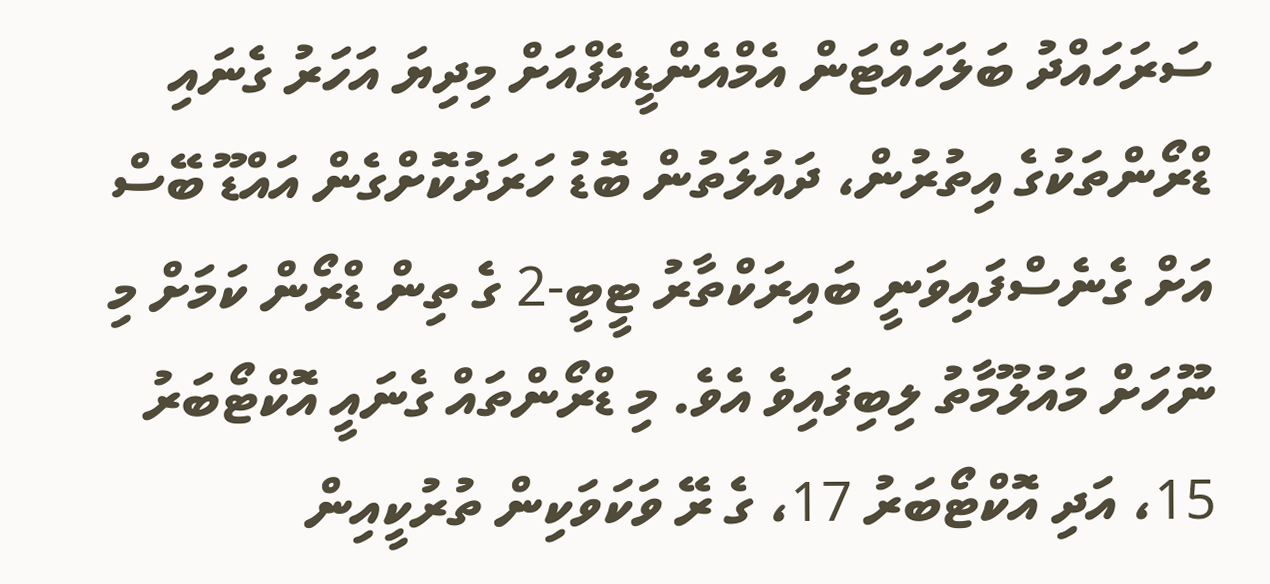ސަރަހައްދު ބަލަހައްޓަން އެމްއެންޑީއެފްއަށް މިދިޔަ އަހަރު ގެނައި ޑްރޯންތަކުގެ އިތުރުން، ދައުލަތުން ބޮޑު ހަރަދުކޮށްގެން އައްޑޫ ބޭސް އަށް ގެނެސްފައިވަނީ ބައިރަކްތާރު ޓީބީ-2 ގެ ތިން ޑްރޯން ކަމަށް މި ނޫހަށް މައުލޫމާތު ލިބިފައިވެ އެވެ. މި ޑްރޯންތައް ގެނައީ އޮކްޓޯބަރު 15، އަދި އޮކްޓޯބަރު 17، ގެ ރޭ ވަކަވަކިން ތުރުކީއިން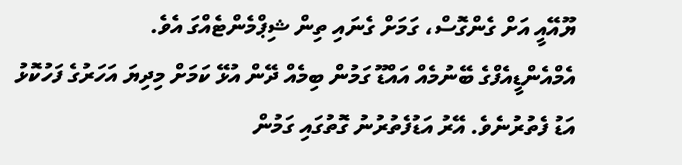ޔޫއޭއީ އަށް ގެންގޮސް، ގަމަށް ގެނައި ތިން ޝިޕްމެންޓެއްގަ އެވެ.
އެމްއެންޑީއެފްގެ ބޭނުމެއް އައްޑޫ ގަމުން ބިމެއް ދޭން އުޅޭ ކަމަށް މިދިޔަ އަހަރުގެ ފަހުކޮޅު އަޑު ފެތުރުނެވެ. އޭރު އަޑުފެތުރުނު ގޮތުގައި ގަމުން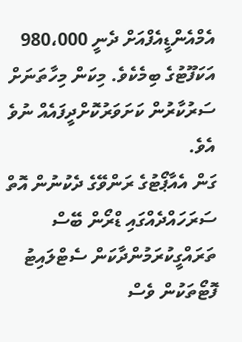އެމްއެންޑީއެފްއަށް ދެނީ 980،000 އަކަފޫޓުގެ ބިމެކެވެ. މިކަން މިހާތަނަށް ސަރުކާރުން ކަށަވަރުކޮށްދީފައެއް ނުވެ އެވެ.
ގަން އެއާޕޯޓުގެ ރަންވޭގެ ދެކުނުން އޮތް ސަރަހައްދެއްގައި ޑްރޯން ބޭސް ތަރައްގީކުރަމުންދާކަން ސެޓްލައިޓު ފޮޓޯތަކުން ވެސް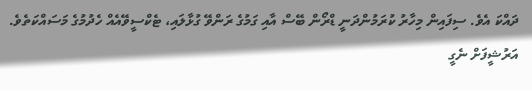ދައްކަ އެވެ. ސިފައިން މިހާރު ކުރަމުންދަނީ ޑްރޯން ބޭސް އާއި ގަމުގެ ރަންވޭ ގުޅާލައި، ޓެކްސީވޭއެއް ހެދުމުގެ މަސައްކަތެވެ.
އަރުޝީފަށް ނެގީ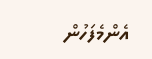އެންމެފަހުން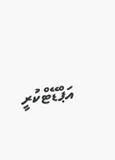އަޕްޑޭޓްކުރީ